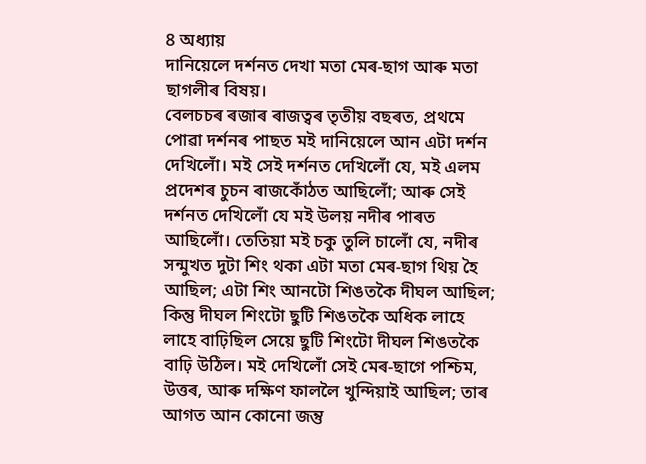8 অধ্যায়
দানিয়েলে দৰ্শনত দেখা মতা মেৰ-ছাগ আৰু মতা ছাগলীৰ বিষয়।
বেলচচৰ ৰজাৰ ৰাজত্বৰ তৃতীয় বছৰত, প্ৰথমে পোৱা দৰ্শনৰ পাছত মই দানিয়েলে আন এটা দৰ্শন দেখিলোঁ। মই সেই দৰ্শনত দেখিলোঁ যে, মই এলম প্ৰদেশৰ চুচন ৰাজকোঁঠত আছিলোঁ; আৰু সেই দৰ্শনত দেখিলোঁ যে মই উলয় নদীৰ পাৰত আছিলোঁ। তেতিয়া মই চকু তুলি চালোঁ যে, নদীৰ সন্মুখত দুটা শিং থকা এটা মতা মেৰ-ছাগ থিয় হৈ আছিল; এটা শিং আনটো শিঙতকৈ দীঘল আছিল; কিন্তু দীঘল শিংটো ছুটি শিঙতকৈ অধিক লাহে লাহে বাঢ়িছিল সেয়ে ছুটি শিংটো দীঘল শিঙতকৈ বাঢ়ি উঠিল। মই দেখিলোঁ সেই মেৰ-ছাগে পশ্চিম, উত্তৰ, আৰু দক্ষিণ ফাললৈ খুন্দিয়াই আছিল; তাৰ আগত আন কোনো জন্তু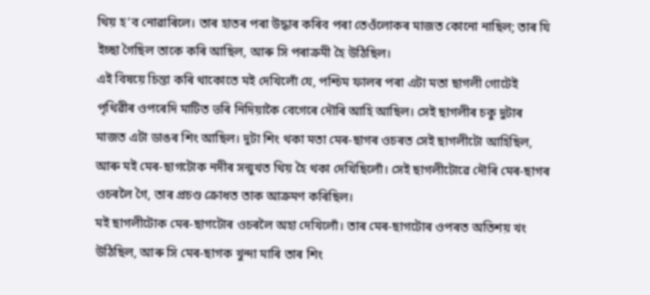থিয় হ’ব নোৱাৰিলে। তাৰ হাতৰ পৰা উদ্ধাৰ কৰিব পৰা তেওঁলোকৰ মাজত কোনো নাছিল; তাৰ যি ইচ্ছা গৈছিল তাকে কৰি আছিল, আৰু সি পৰাক্রমী হৈ উঠিছিল।
এই বিষয়ে চিন্তা কৰি থাকোতে মই দেখিলোঁ যে, পশ্চিম ফালৰ পৰা এটা মতা ছাগলী গোটেই পৃথিৱীৰ ওপৰেদি মাটিত ভৰি নিদিয়াকৈ বেগেৰে দৌৰি আহি আছিল। সেই ছাগলীৰ চকু দুটাৰ মাজত এটা ডাঙৰ শিং আছিল। দুটা শিং থকা মতা মেৰ-ছাগৰ ওচৰত সেই ছাগলীটো আহিছিল, আৰু মই মেৰ-ছাগটোক নদীৰ সন্মুখত থিয় হৈ থকা দেখিছিলোঁ। সেই ছাগলীটোৱে দৌৰি মেৰ-ছাগৰ ওচৰলৈ গৈ, তাৰ প্ৰচণ্ড ক্ৰোধত তাক আক্ৰমণ কৰিছিল।
মই ছাগলীটোক মেৰ-ছাগটোৰ ওচৰলৈ অহা দেখিলোঁ। তাৰ মেৰ-ছাগটোৰ ওপৰত অতিশয় খং উঠিছিল, আৰু সি মেৰ-ছাগক খুন্দা মাৰি তাৰ শিং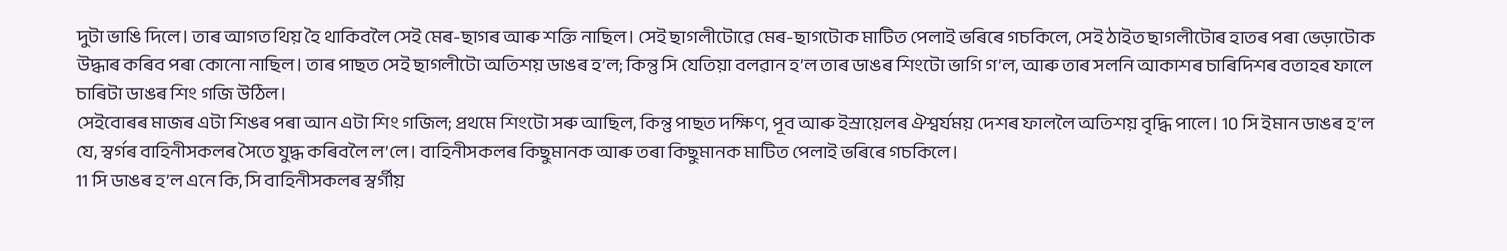দুটা ভাঙি দিলে। তাৰ আগত থিয় হৈ থাকিবলৈ সেই মেৰ-ছাগৰ আৰু শক্তি নাছিল। সেই ছাগলীটোৱে মেৰ-ছাগটোক মাটিত পেলাই ভৰিৰে গচকিলে, সেই ঠাইত ছাগলীটোৰ হাতৰ পৰা ভেড়াটোক উদ্ধাৰ কৰিব পৰা কোনো নাছিল। তাৰ পাছত সেই ছাগলীটো অতিশয় ডাঙৰ হ’ল; কিন্তু সি যেতিয়া বলৱান হ’ল তাৰ ডাঙৰ শিংটো ভাগি গ’ল, আৰু তাৰ সলনি আকাশৰ চাৰিদিশৰ বতাহৰ ফালে চাৰিটা ডাঙৰ শিং গজি উঠিল।
সেইবোৰৰ মাজৰ এটা শিঙৰ পৰা আন এটা শিং গজিল; প্রথমে শিংটো সৰু আছিল, কিন্তু পাছত দক্ষিণ, পূব আৰু ইস্রায়েলৰ ঐশ্বৰ্যময় দেশৰ ফাললৈ অতিশয় বৃদ্ধি পালে। 10 সি ইমান ডাঙৰ হ’ল যে, স্বৰ্গৰ বাহিনীসকলৰ সৈতে যুদ্ধ কৰিবলৈ ল’লে। বাহিনীসকলৰ কিছুমানক আৰু তৰা কিছুমানক মাটিত পেলাই ভৰিৰে গচকিলে।
11 সি ডাঙৰ হ’ল এনে কি, সি বাহিনীসকলৰ স্বৰ্গীয়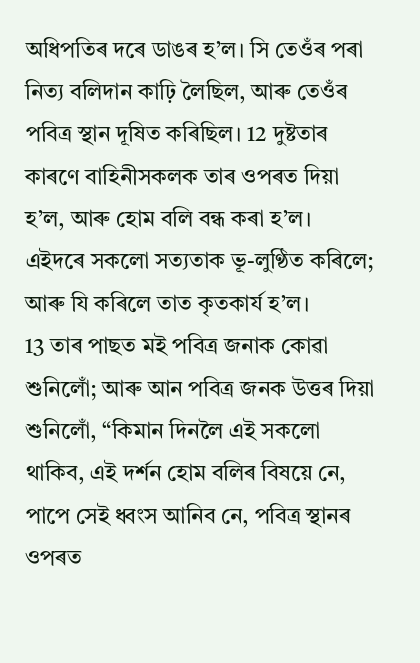অধিপতিৰ দৰে ডাঙৰ হ’ল। সি তেওঁৰ পৰা নিত্য বলিদান কাঢ়ি লৈছিল, আৰু তেওঁৰ পবিত্র স্থান দূষিত কৰিছিল। 12 দুষ্টতাৰ কাৰণে বাহিনীসকলক তাৰ ওপৰত দিয়া হ’ল, আৰু হোম বলি বন্ধ কৰা হ’ল। এইদৰে সকলো সত্যতাক ভূ-লুণ্ঠিত কৰিলে; আৰু যি কৰিলে তাত কৃতকাৰ্য হ’ল।
13 তাৰ পাছত মই পবিত্ৰ জনাক কোৱা শুনিলোঁ; আৰু আন পবিত্র জনক উত্তৰ দিয়া শুনিলোঁ, “কিমান দিনলৈ এই সকলো থাকিব, এই দৰ্শন হোম বলিৰ বিষয়ে নে, পাপে সেই ধ্বংস আনিব নে, পবিত্র স্থানৰ ওপৰত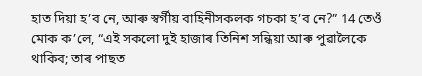হাত দিয়া হ’ব নে, আৰু স্বৰ্গীয় বাহিনীসকলক গচকা হ’ব নে?” 14 তেওঁ মোক ক’লে, “এই সকলো দুই হাজাৰ তিনিশ সন্ধিয়া আৰু পুৱালৈকে থাকিব; তাৰ পাছত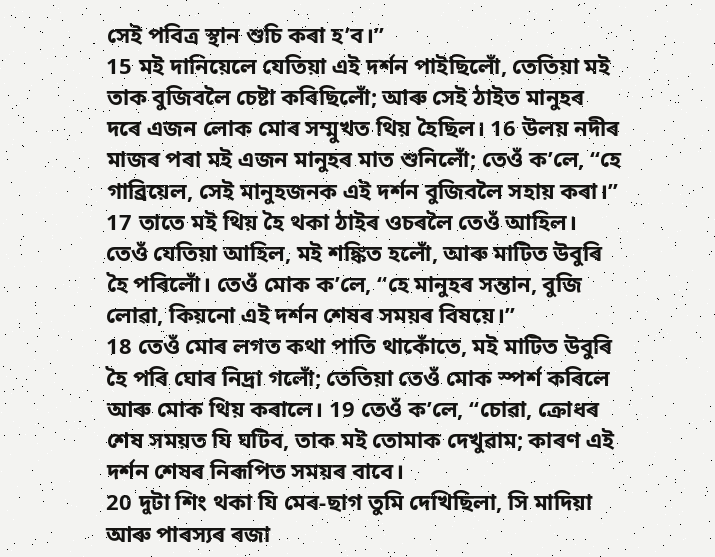সেই পবিত্র স্থান শুচি কৰা হ’ব।”
15 মই দানিয়েলে যেতিয়া এই দৰ্শন পাইছিলোঁ, তেতিয়া মই তাক বুজিবলৈ চেষ্টা কৰিছিলোঁ; আৰু সেই ঠাইত মানুহৰ দৰে এজন লোক মোৰ সম্মুখত থিয় হৈছিল। 16 উলয় নদীৰ মাজৰ পৰা মই এজন মানুহৰ মাত শুনিলোঁ; তেওঁ ক’লে, “হে গাব্ৰিয়েল, সেই মানুহজনক এই দৰ্শন বুজিবলৈ সহায় কৰা।” 17 তাতে মই থিয় হৈ থকা ঠাইৰ ওচৰলৈ তেওঁ আহিল। তেওঁ যেতিয়া আহিল, মই শঙ্কিত হলোঁ, আৰু মাটিত উবুৰি হৈ পৰিলোঁ। তেওঁ মোক ক’লে, “হে মানুহৰ সন্তান, বুজি লোৱা, কিয়নো এই দৰ্শন শেষৰ সময়ৰ বিষয়ে।”
18 তেওঁ মোৰ লগত কথা পাতি থাকোঁতে, মই মাটিত উবুৰি হৈ পৰি ঘোৰ নিদ্ৰা গলোঁ; তেতিয়া তেওঁ মোক স্পৰ্শ কৰিলে আৰু মোক থিয় কৰালে। 19 তেওঁ ক’লে, “চোৱা, ক্ৰোধৰ শেষ সময়ত যি ঘটিব, তাক মই তোমাক দেখুৱাম; কাৰণ এই দৰ্শন শেষৰ নিৰূপিত সময়ৰ বাবে।
20 দুটা শিং থকা যি মেৰ-ছাগ তুমি দেখিছিলা, সি মাদিয়া আৰু পাৰস্যৰ ৰজা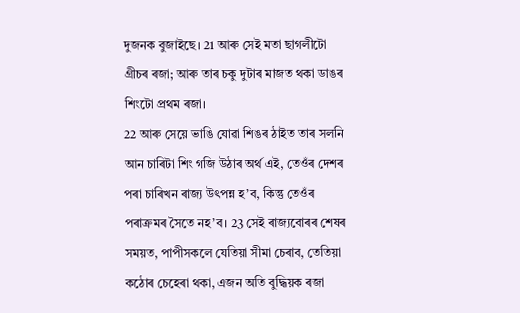দুজনক বুজাইছে। 21 আৰু সেই মতা ছাগলীটো গ্রীচৰ ৰজা; আৰু তাৰ চকু দুটাৰ মাজত থকা ডাঙৰ শিংটো প্ৰথম ৰজা।
22 আৰু সেয়ে ভাঙি যোৱা শিঙৰ ঠাইত তাৰ সলনি আন চাৰিটা শিং গজি উঠাৰ অৰ্থ এই, তেওঁৰ দেশৰ পৰা চাৰিখন ৰাজ্য উৎপন্ন হ’ব, কিন্তু তেওঁৰ পৰাক্ৰমৰ সৈতে নহ’ব। 23 সেই ৰাজ্যবোৰৰ শেষৰ সময়ত, পাপীসকলে যেতিয়া সীমা চেৰাব, তেতিয়া কঠোৰ চেহেৰা থকা, এজন অতি বুদ্ধিয়ক ৰজা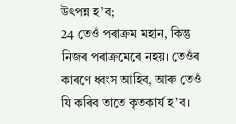উৎপন্ন হ’ব;
24 তেওঁ পৰাক্রম মহান, কিন্তু নিজৰ পৰাক্রমেৰে নহয়। তেওঁৰ কাৰণে ধ্বংস আহিব, আৰু তেওঁ যি কৰিব তাতে কৃতকাৰ্য হ’ব।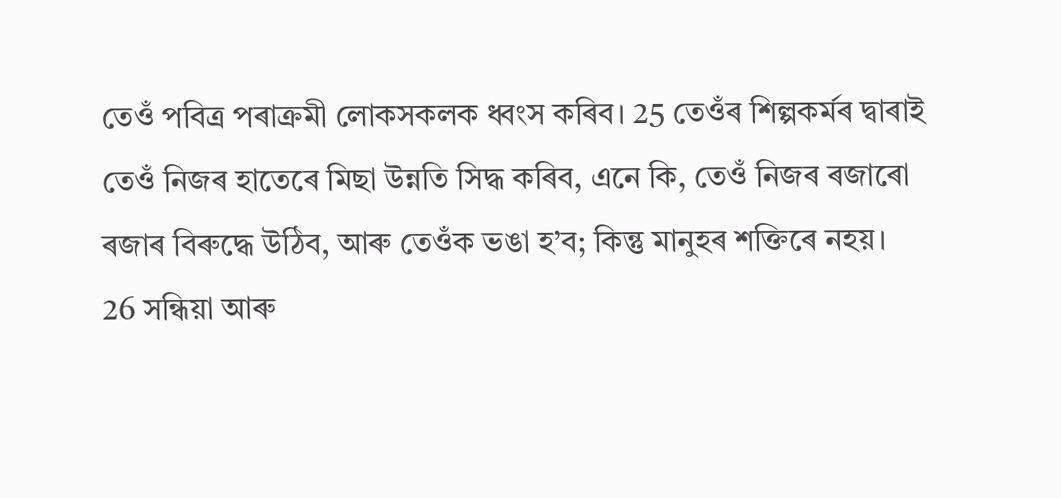তেওঁ পবিত্ৰ পৰাক্রমী লোকসকলক ধ্বংস কৰিব। 25 তেওঁৰ শিল্পকৰ্মৰ দ্বাৰাই তেওঁ নিজৰ হাতেৰে মিছা উন্নতি সিদ্ধ কৰিব, এনে কি, তেওঁ নিজৰ ৰজাৰো ৰজাৰ বিৰুদ্ধে উঠিব, আৰু তেওঁক ভঙা হ’ব; কিন্তু মানুহৰ শক্তিৰে নহয়।
26 সন্ধিয়া আৰু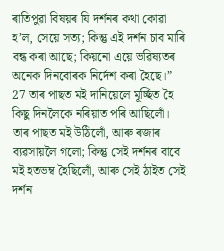ৰাতিপুৱা বিষয়ৰ যি দৰ্শনৰ কথা কোৱা হ’ল, সেয়ে সত্য; কিন্তু এই দৰ্শন চাব মাৰি বন্ধ কৰা আছে; কিয়নো এয়ে ভৱিষ্যতৰ অনেক দিনবোৰক নিৰ্দেশ কৰা হৈছে।”
27 তাৰ পাছত মই দানিয়েলে মূৰ্চ্ছিত হৈ কিছু দিনলৈকে নৰিয়াত পৰি আছিলোঁ। তাৰ পাছত মই উঠিলোঁ, আৰু ৰজাৰ ব্যৱসায়লৈ গলো; কিন্তু সেই দৰ্শনৰ বাবে মই হতভম্ব হৈছিলোঁ, আৰু সেই ঠাইত সেই দৰ্শন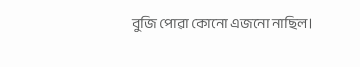বুজি পোৱা কোনো এজনো নাছিল।